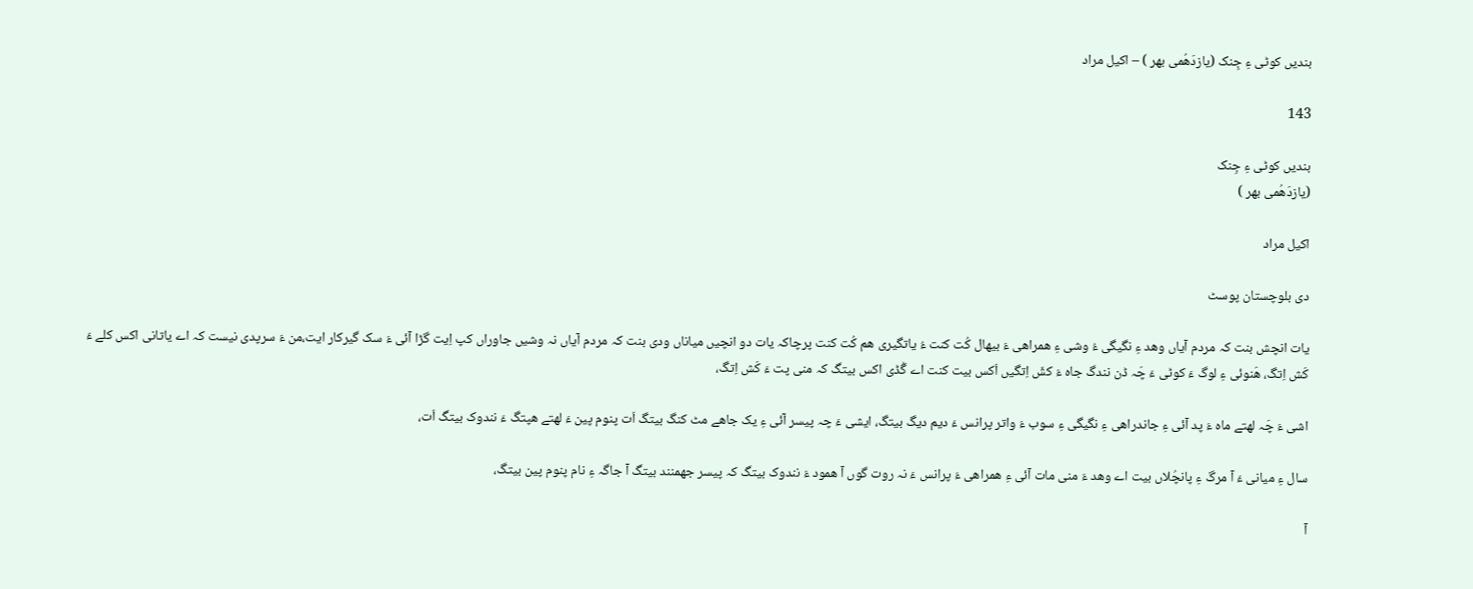بندیں کوٹی ءِ جِنک (یازدَھُمی بھر ) – اکیل مراد

143

بندیں کوٹی ءِ جِنک
(یازدَھُمی بھر )

اکیل مراد

دی بلوچستان پوسٹ

یات انچش بنت کہ مردم آیاں وھد ءِ نگیگی ءُ وشی ءِ ھمراھی ءَ بیھال کُت کنت ءُ یاتگیری ھم کُت کنت پرچاکہ یات دو انچیں میاناں ودی بنت کہ مردم آیاں نہ وشیں جاوراں کپ اِیت گڑا آئی ءَ سک گیرکار ایت،من ءَ سرپدی نیست کہ اے یاتانی اکس کلے ءَ کَش اِتگ، ھَنوئی ءِ لوگ ءَ کوٹی ءَ چَہ ڈن نندگ جاہ ءَ کشّ اِتگیں اَکس بیت کنت اے گُڈی اکس بیتگ کہ منی پت ءَ کَش اِتگ،

اشی ءَ چَہ لھتے ماہ ءَ پد آئی ءِ جاندراھی ءِ نگیگی ءِ سوب ءَ واتر پرانس ءَ دیم دیگ بیتگ، ایشی ءَ چہ پیسر آئی ءِ یک جاھے مٹ کنگ بیتگ اَت پنوم پین ءَ لھتے ھپتگ ءَ نندوک بیتگ اَت،

سال ءِ میانی ءَ آ مرگ ءِ پانچُلاں بیت اے وھد ءَ منی مات آئی ءِ ھمراھی ءَ پرانس ءَ نہ روت گوں آ ھمود ءَ نندوک بیتگ کہ پیسر جھمنند بیتگ آ جاگہ ءِ نام پنوم پین بیتگ،

آ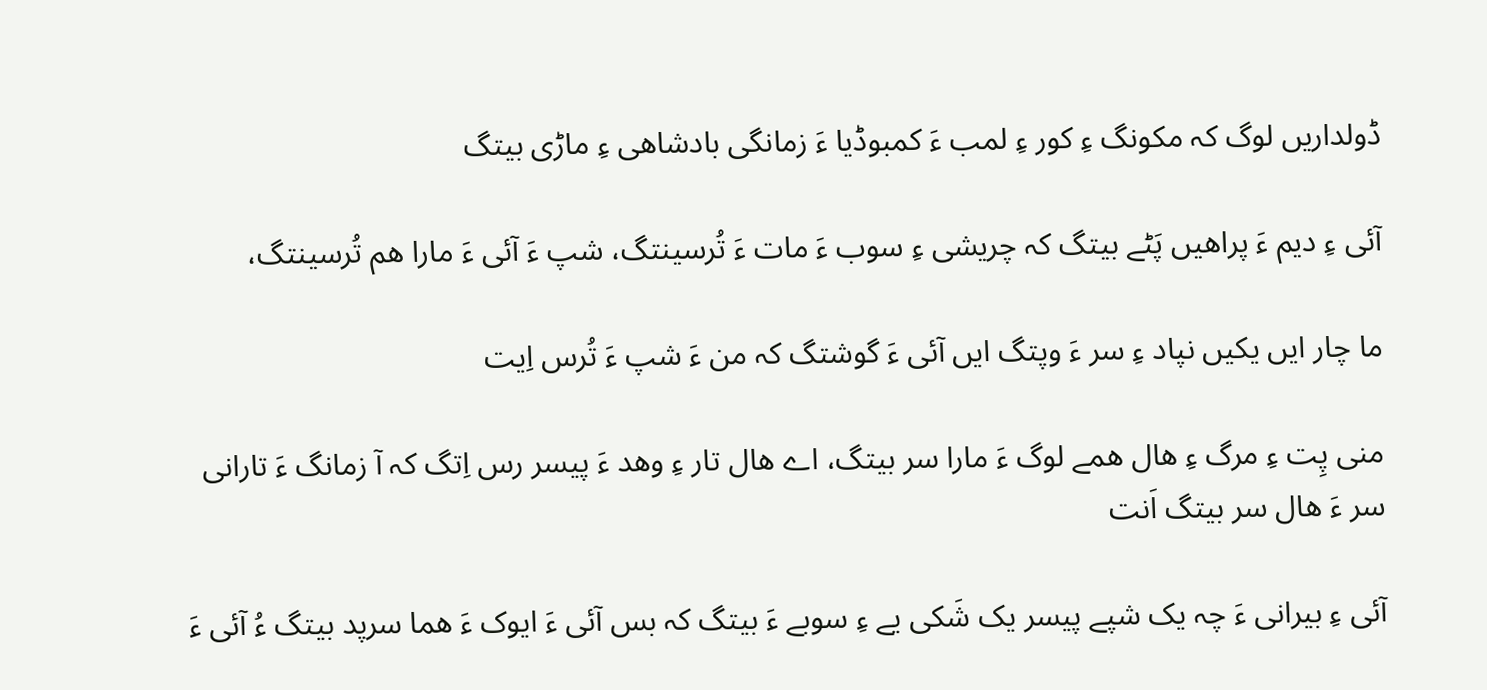ڈولداریں لوگ کہ مکونگ ءِ کور ءِ لمب ءَ کمبوڈیا ءَ زمانگی بادشاھی ءِ ماڑی بیتگ

آئی ءِ دیم ءَ پراھیں پَٹے بیتگ کہ چریشی ءِ سوب ءَ مات ءَ تُرسینتگ، شپ ءَ آئی ءَ مارا ھم تُرسینتگ،

ما چار ایں یکیں نپاد ءِ سر ءَ وپتگ ایں آئی ءَ گوشتگ کہ من ءَ شپ ءَ تُرس اِیت

منی پِت ءِ مرگ ءِ ھال ھمے لوگ ءَ مارا سر بیتگ، اے ھال تار ءِ وھد ءَ پیسر رس اِتگ کہ آ زمانگ ءَ تارانی سر ءَ ھال سر بیتگ اَنت

آئی ءِ بیرانی ءَ چہ یک شپے پیسر یک شَکی یے ءِ سوبے ءَ بیتگ کہ بس آئی ءَ ایوک ءَ ھما سرپد بیتگ ءُ آئی ءَ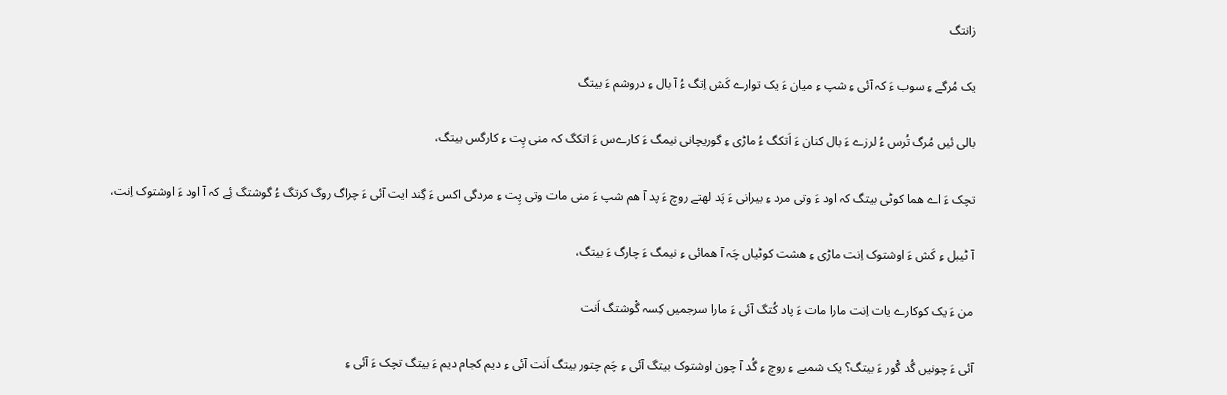زانتگ

یک مُرگے ءِ سوب ءَ کہ آئی ءِ شپ ءِ میان ءَ یک توارے کَش اِتگ ءُ آ بال ءِ دروشم ءَ بیتگ

بالی ئیں مُرگ تُرس ءُ لرزے ءَ بال کنان ءَ اَتکگ ءُ ماڑی ءِ گوریچانی نیمگ ءَ کارےس ءَ اتکگ کہ منی پِت ءِ کارگس بیتگ،

تچک ءَ اے ھما کوٹی بیتگ کہ اود ءَ وتی مرد ءِ بیرانی ءَ پَد لھتے روچ ءَ پد آ ھم شپ ءَ منی مات وتی پِت ءِ مردگی اکس ءَ گِند ایت آئی ءَ چراگ روگ کرتگ ءُ گوشتگ ئِے کہ آ اود ءَ اوشتوک اِنت،

آ ٹیبل ءِ کَش ءَ اوشتوک اِنت ماڑی ءِ ھشت کوٹیاں چَہ آ ھمائی ءِ نیمگ ءَ چارگ ءَ بیتگ،

من ءَ یک کوکارے یات اِنت مارا مات ءَ پاد کُتگ آئی ءَ مارا سرجمیں کِسہ گْوشتگ اَنت

آئی ءَ چونیں گُد گْور ءَ بیتگ؟ یک شمبے ءِ روچ ءِ گُد آ چون اوشتوک بیتگ آئی ءِ چَم چتور بیتگ اَنت آئی ءِ دیم کجام دیم ءَ بیتگ تچک ءَ آئی ءِ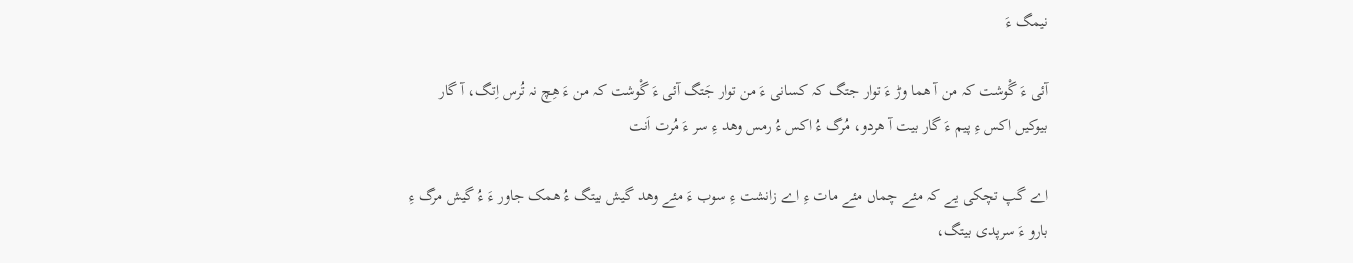نیمگ ءَ

آئی ءَ گْوشت کہ من آ ھما وڑ ءَ توار جتگ کہ کسانی ءَ من توار جَتگ آئی ءَ گْوشت کہ من ءَ ھِچ نہ تُرس اِتگ، آ گار بیوکیں اکس ءِ پیم ءَ گار بیت آ ھردو، مُرگ ءُ اکس ءُ رمس وھد ءِ سر ءَ مُرت اَنت

اے گپ تچکی یے کہ مئے چماں مئے مات ءِ اے زانشت ءِ سوب ءَ مئے وھد گیش بیتگ ءُ ھمک جاور ءَ ءُ گیش مرگ ءِ بارو ءَ سرپدی بیتگ،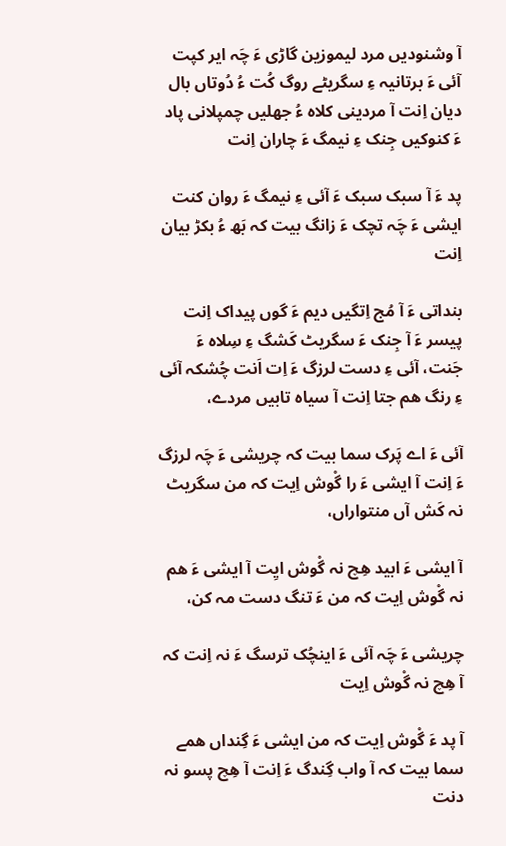آ وشنودیں مرد لیموزین گاڑی ءَ چَہ ایر کپت آئی ءَ برتانیہ ءِ سگریٹے روگ کُت ءُ دُوتاں بال دیان اِنت آ مردینی کلاہ ءُ جھلیں چمپلانی پاد ءَ کنوکیں جِنک ءِ نیمگ ءَ چاران اِنت

پد ءَ آ سبک سبک ءَ آئی ءِ نیمگ ءَ روان کنت ایشی ءَ چَہ تچک ءَ زانگ بیت کہ بَھ ءُ بکڑ بیان اِنت

بنداتی ءَ آ مُج اِتگیں دیم ءَ گوں پیداک اِنت پیسر ءَ آ جِنک ءَ سگریٹ کَشگ ءِ سِلاہ ءَ جَنت، آئی ءِ دست لرزگ ءَ اِت اَنت چُشکہ آئی ءِ رنگ ھم جتا اِنت آ سیاہ تابیں مردے،

آئی ءَ اے پَرک سما بیت کہ چریشی ءَ چَہ لرزگ ءَ اِنت آ ایشی ءَ را گْوش اِیت کہ من سگریٹ نہ کَش آں منتواراں،

آ ایشی ءَ ابید ھِچ نہ گْوش ایِت آ ایشی ءَ ھم نہ گْوش اِیت کہ من ءَ تنگ دست مہ کن،

چریشی ءَ چَہ آئی ءَ اینچُک ترسگ ءَ نہ اِنت کہ آ ھِچ نہ گْوش اِیت

آ پد ءَ گْوش اِیت کہ من ایشی ءَ گِنداں ھمے سما بیت کہ آ واب گِندگ ءَ اِنت آ ھِچ پسو نہ دنت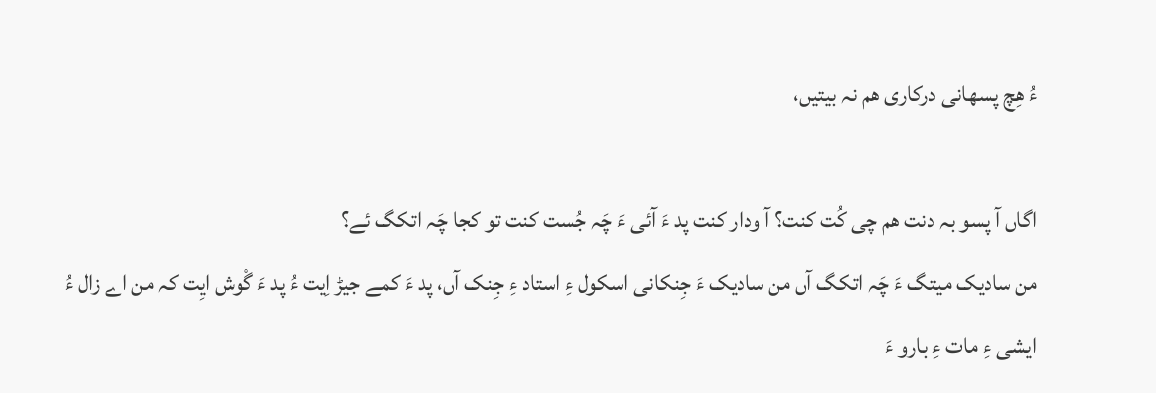ءُ ھِچ پسھانی درکاری ھم نہ بیتیں،

اگاں آ پسو بہ دنت ھم چی کُت کنت؟ آ ودار کنت پد ءَ آئی ءَ چَہ جُست کنت تو کجا چَہ اتکگ ئے؟
من سادیک میتگ ءَ چَہ اتکگ آں من سادیک ءَ جِنکانی اسکول ءِ استاد ءِ جِنک آں، پد ءَ کمے جیڑ اِیت ءُ پد ءَ گْوش ایِت کہ من اے زال ءُ ایشی ءِ مات ءِ بارو ءَ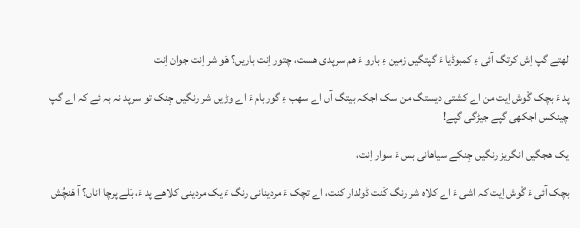لھتے گپ اِش کرتگ آئی ءِ کمبوڈیا ءَ گپتگیں زمین ءِ بارو ءَ ھم سرپدی ھست، چتور اِنت باریں؟ ھَو شر اِنت جوان اِنت

پد ءَ بچک گْوش اِیت من اے کشتی دیستگ من سک اجکہ بیتگ آں اے سھب ءِ گوربام ءَ اے وڑیں شر رنگیں جِنک تو سرپد نہ بہ ئے کہ اے گپ چینکس اجکھی گپے جیڑگی گپے!

یک ھجگیں انگریز رنگیں جِنکے سیاھانی بس ءَ سوار اِنت،

بچک آئی ءَ گْوش اِیت کہ اشی ءَ اے کلاہ شر رنگ کَنت ڈولدار کنت، اے تچک ءَ مردینانی رنگ ءَ یک مردینی کلاھے پد ءَ، بَلے پرچا اناں؟ آ ھَنچُش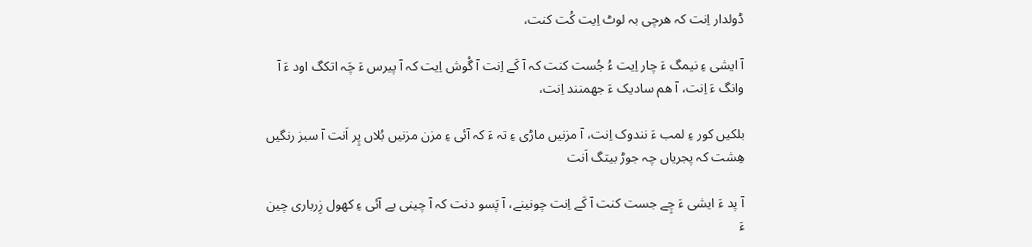ڈولدار اِنت کہ ھرچی بہ لوٹ اِیت کُت کنت،

آ ایشی ءِ نیمگ ءَ چار اِیت ءُ جُست کنت کہ آ کَے اِنت آ گْوش اِیت کہ آ پیرس ءَ چَہ اتکگ اود ءَ آ وانگ ءَ اِنت، آ ھم سادیک ءَ جھمنند اِنت،

بلکیں کور ءِ لمب ءَ نندوک اِنت، آ مزنیں ماڑی ءِ تہ ءَ کہ آئی ءِ مزن مزنیں بُلاں پِر اَنت آ سبز رنگیں ھِشت کہ پجریاں چہ جوڑ بیتگ اَنت

آ پد ءَ ایشی ءَ چِے جست کنت آ کَے اِنت چونینے، آ پَسو دنت کہ آ چینی یے آئی ءِ کھول زِرباری چین ءَ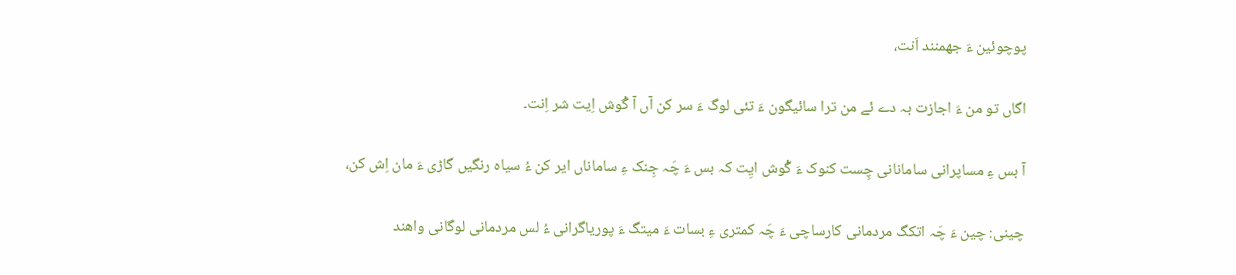پوچوئین ءَ جھمنند اَنت،

اگاں تو من ءَ اجازت بہ دے ئے من ترا سائیگون ءَ تئی لوگ ءَ سر کن آں آ گْوش اِیت شر اِنت۔

آ بس ءِ مساپرانی سامانانی چِست کنوک ءَ گْوش ایِت کہ بس ءَ چَہ جِنک ءِ ساماناں ایر کن ءُ سیاہ رنگیں گاڑی ءَ مان اِش کن،

چینی: چین ءَ چَہ اتکگ مردمانی کارساچی ءَ چَہ کمتری ءِ بسات ءَ میتگ ءَ پوریاگرانی ءُ لس مردمانی لوگانی واھند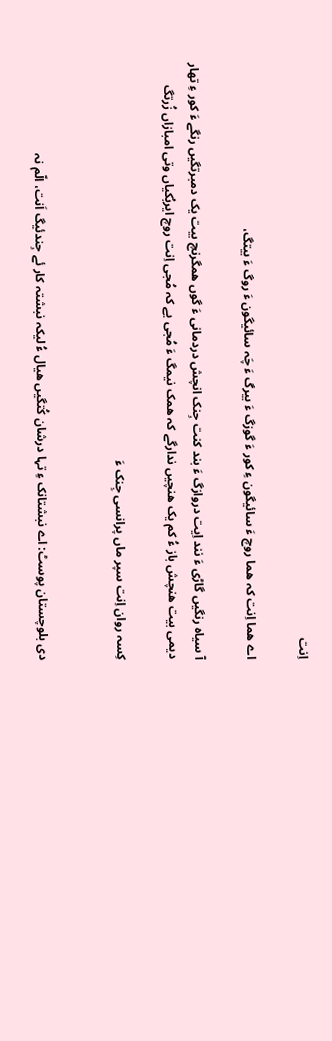اِنت

اے ھما اِنت کہ ھما روچ ءَ سائیگون ءِ کور ءَ گوزگ ءَ بیرگ ءَ چَہ سائیگون ءَ روگ ءَ بیتگ،

آ سیاہ رنگیں گاڑی ءَ نند اِیت دروازگ ءَ بند کنت جِنک انچش دردمانی ءَ گوں ھمگرنچ بیت یک دمبرتگیں رنگے ءَ کور ءِ تھار دیمی بیت ھنچش باز ءُ کم یک ھنچیں ندارگے کہ ھمک نیمگ ءَ مُجی یے کہ مُجی اِنت روچ ایربُکیاں وتی امبازاں زُرتگ

کِسہ روان اِنت سپر ماں پرانسی جِنک ءَ


دی بلوچستان پوسٹ: اے نبشتانک ءِ تہا درشان کُتگیں ھیال ءُ لیکہ نبشتہ کار ئے جِندئیگ اَنت، الّم نہ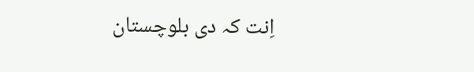اِنت کہ دی بلوچستان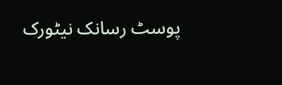پوسٹ رسانک نیٹورک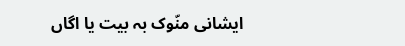ایشانی منّوک بہ بیت یا اگاں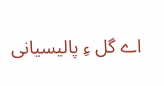اے گل ءِ پالیسیانی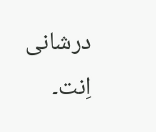درشانی اِنت۔